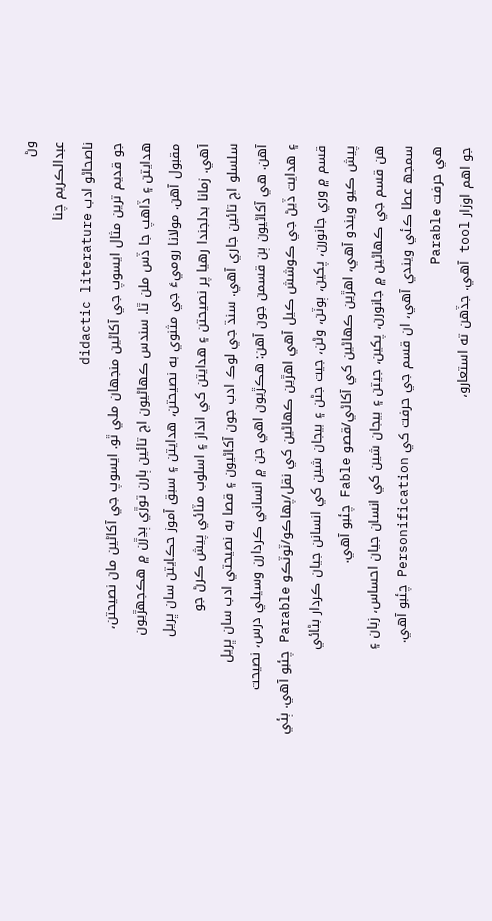وڻ
عبدالڪريم چنا
ناصحاڻو ادب didactic literature
جو قديم ترين مثال ايسوپ جي آکاڻين منجهان ملي ٿو. ايسوپ جي آکاڻين مان نصيحتن،
هدايتن ۽ ڏاهپ جا ڏس ملن ٿا. سندس ڪهاڻيون اڄ تائين ٻارن توڙي ٻڍڙن ۾ هڪجهڙيون
مقبول آهن. مولانا روميءَ جي مثنوي به نصيحتن، هدايتن ۽ سبق آموز حڪايتن سان ڀريل
آهي. زمانا بدلجندا رهيا پر نصيحتن ۽ هدايتن کي انداز ۽ اسلوب مٽائي پيش ڪرڻ جو
سلسلو اڄ تائين جاري آهي. سنڌ جي لوڪ ادب جون آکاڻيون ۽ قصا به نصيحتي ادب سان ڀريل
آهن. هي آکاڻيون ٻن قسمن جون آهن: هڪڙيون اهي جن ۾ انساني ڪردارن وسيلي درس، نصيحت
۽ هدايت ڏيڻ جي ڪوشش ڪيل آهي اهڙين ڪهاڻين کي نقل/پهاڪو/ٽوٽڪو Parable چئبو آهي. ٻئي
قسم ۾ وري جانورن، پکين، ٻوٽن، وڻن، جيت جڻن ۽ بيجان شين کي انسانن جيان ڪردار بڻائي
پيش ڪيو ويندو آهي، اهڙين ڪهاڻين کي آکاڻي/قصو Fable چئبو آهي.
هن قسم جي ڪهاڻين ۾ جانورن، پکين، جيتن ۽ بيجان شين کي انسان جيان احساس، زبان ۽
سمجھ عطا ڪئي ويندي آهي، ان قسم جي حرفت کي Personification چئبو آهي.
هي حرفت Parable
جو اهم اوزار tool آهي. جڏهن ته استعارو،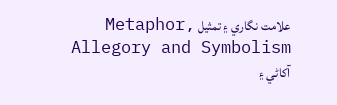علامت نگاري ۽ تمثيل Metaphor, Allegory and Symbolism
آکاڻي ۽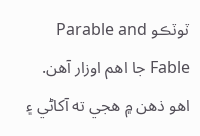ٽوٽڪو Parable and Fable جا اهم اوزار آهن. اهو ذهن ۾ هجي ته آکاڻي ۽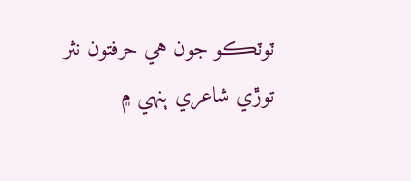ٽوٽڪو جون هي حرفتون نثر توڙي شاعري ٻنهي ۾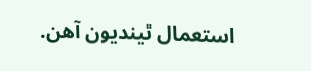استعمال ٿينديون آهن.